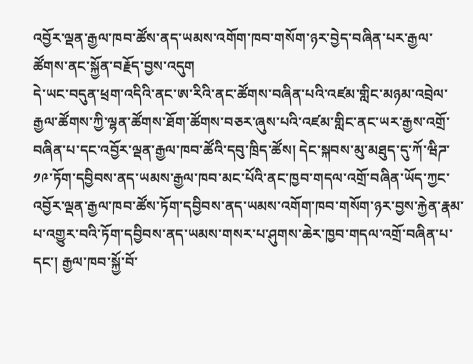འབྱོར་ལྡན་རྒྱལ་ཁབ་ཚོས་ནད་ཡམས་འགོག་ཁབ་གསོག་ཉར་བྱེད་བཞིན་པར་རྒྱལ་ཚོགས་ནང་སྐྱོན་བརྗོད་བྱས་འདུག
དེ་ཡང་བདུན་ཕྲག་འདིའི་ནང་ཨ་རིའི་ནང་ཚོགས་བཞིན་པའི་འཛམ་གླིང་མཉམ་འབྲེལ་རྒྱལ་ཚོགས་ཀྱི་ལྷན་ཚོགས་ཐོག་ཚོགས་བཅར་ཞུས་པའི་འཛམ་གླིང་ནང་ཡར་རྒྱས་འགྲོ་བཞིན་པ་དང་འབྱོར་ལྡན་རྒྱལ་ཁབ་ཚོའི་དབུ་ཁྲིད་ཚོས། དེང་སྐབས་མུ་མཐུད་དུ་ཀོ་ཝིཌ་༡༩་ཏོག་དབྱིབས་ནད་ཡམས་རྒྱལ་ཁབ་མང་པོའི་ནང་ཁྱབ་གདལ་འགྲོ་བཞིན་ཡོད་ཀྱང་འབྱོར་ལྡན་རྒྱལ་ཁབ་ཚོས་ཏོག་དབྱིབས་ནད་ཡམས་འགོག་ཁབ་གསོག་ཉར་བྱས་རྐྱེན་རྣམ་པ་འགྱུར་བའི་ཏོག་དབྱིབས་ནད་ཡམས་གསར་པ་ཤུགས་ཆེར་ཁྱབ་གདལ་འགྲོ་བཞིན་པ་དང་། རྒྱལ་ཁབ་སྐྱོ་བོ་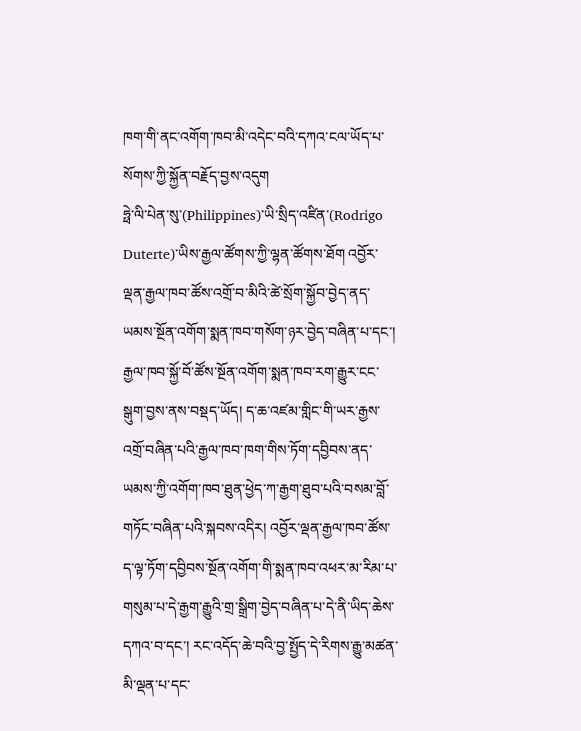ཁག་གི་ནང་འགོག་ཁབ་མི་འདེང་བའི་དཀའ་ངལ་ཡོད་པ་སོགས་ཀྱི་སྐྱོན་བརྗོད་བྱས་འདུག
ཧྥེ་ལི་པེན་སུ་(Philippines)་ཡི་སྲིད་འཛིན་(Rodrigo Duterte)་ཡིས་རྒྱལ་ཚོགས་ཀྱི་ལྷན་ཚོགས་ཐོག འབྱོར་ལྡན་རྒྱལ་ཁབ་ཚོས་འགྲོ་བ་མིའི་ཚེ་སྲོག་སྐྱོབ་བྱེད་ནད་ཡམས་སྔོན་འགོག་སྨན་ཁབ་གསོག་ཉར་བྱེད་བཞིན་པ་དང་། རྒྱལ་ཁབ་སྐྱོ་བོ་ཚོས་སྔོན་འགོག་སྨན་ཁབ་རག་རྒྱུར་ངང་སྒུག་བྱས་ནས་བསྡད་ཡོད། ད་ཆ་འཛམ་གླིང་གི་ཡར་རྒྱས་འགྲོ་བཞིན་པའི་རྒྱལ་ཁབ་ཁག་གིས་ཏོག་དབྱིབས་ནད་ཡམས་ཀྱི་འགོག་ཁབ་ཐུན་ཕྱེད་ཀ་རྒྱག་ཐུབ་པའི་བསམ་བློ་གཏོང་བཞིན་པའི་སྐབས་འདིར། འབྱོར་ལྡན་རྒྱལ་ཁབ་ཚོས་ད་ལྟ་ཏོག་དབྱིབས་སྔོན་འགོག་གི་སྨན་ཁབ་འཕར་མ་རིམ་པ་གསུམ་པ་དེ་རྒྱག་རྒྱུའི་གྲ་སྒྲིག་བྱེད་བཞིན་པ་དེ་ནི་ཡིད་ཆེས་དཀའ་བ་དང་། རང་འདོད་ཆེ་བའི་བྱ་སྤྱོད་དེ་རིགས་རྒྱུ་མཚན་མི་ལྡན་པ་དང་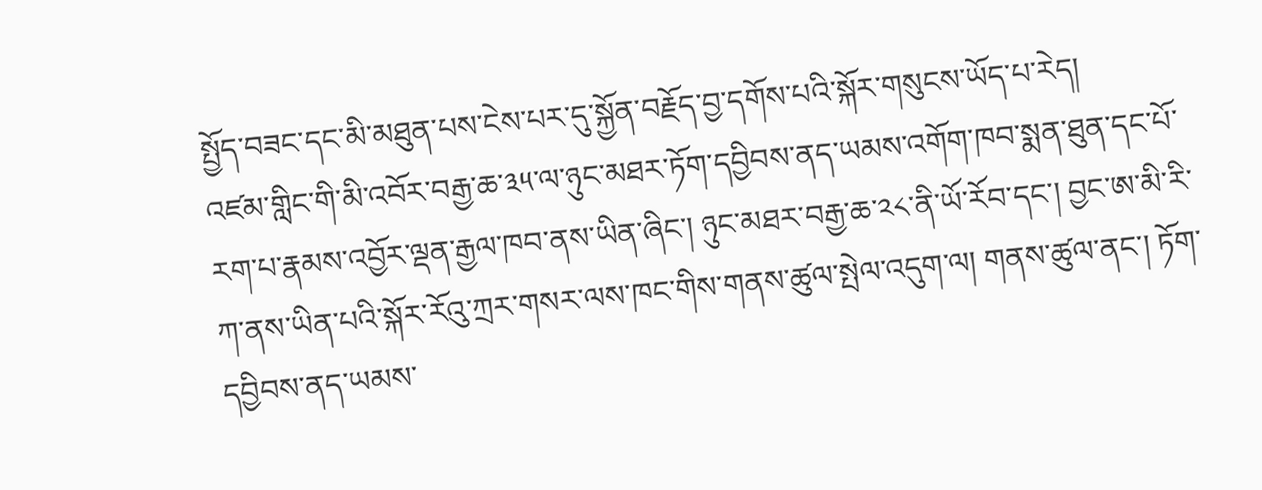སྤྱོད་བཟང་དང་མི་མཐུན་པས་ངེས་པར་དུ་སྐྱོན་བརྗོད་བྱ་དགོས་པའི་སྐོར་གསུངས་ཡོད་པ་རེད།
འཛམ་གླིང་གི་མི་འབོར་བརྒྱ་ཆ་༣༥་ལ་ཉུང་མཐར་ཏོག་དབྱིབས་ནད་ཡམས་འགོག་ཁབ་སྨན་ཐུན་དང་པོ་རག་པ་རྣམས་འབྱོར་ལྡན་རྒྱལ་ཁབ་ནས་ཡིན་ཞིང་། ཉུང་མཐར་བརྒྱ་ཆ་༢༨་ནི་ཡོ་རོབ་དང་། བྱང་ཨ་མི་རི་ཀ་ནས་ཡིན་པའི་སྐོར་རོའུ་ཀྲར་གསར་ལས་ཁང་གིས་གནས་ཚུལ་སྤེལ་འདུག་ལ། གནས་ཚུལ་ནང་། ཏོག་དབྱིབས་ནད་ཡམས་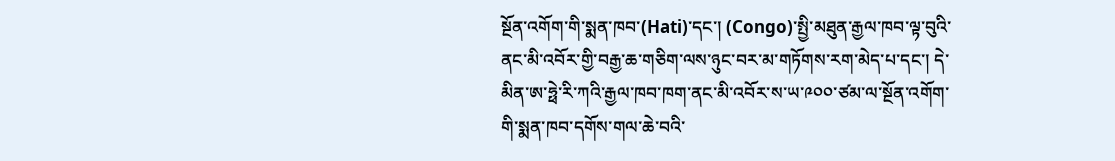སྔོན་འགོག་གི་སྨན་ཁབ་(Hati)་དང་། (Congo)་སྤྱི་མཐུན་རྒྱལ་ཁབ་ལྟ་བུའི་ནང་མི་འབོར་གྱི་བརྒྱ་ཆ་གཅིག་ལས་ཉུང་བར་མ་གཏོགས་རག་མེད་པ་དང་། དེ་མིན་ཨ་ཧྥེ་རི་ཀའི་རྒྱལ་ཁབ་ཁག་ནང་མི་འབོར་ས་ཡ་༩༠༠་ཙམ་ལ་སྔོན་འགོག་གི་སྨན་ཁབ་དགོས་གལ་ཆེ་བའི་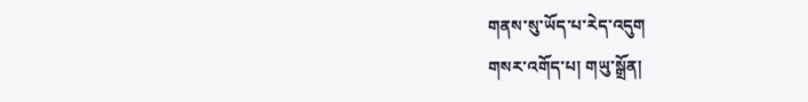གནས་སུ་ཡོད་པ་རེད་འདུག
གསར་འགོད་པ། གཡུ་སྒྲོན།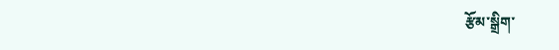རྩོམ་སྒྲིག་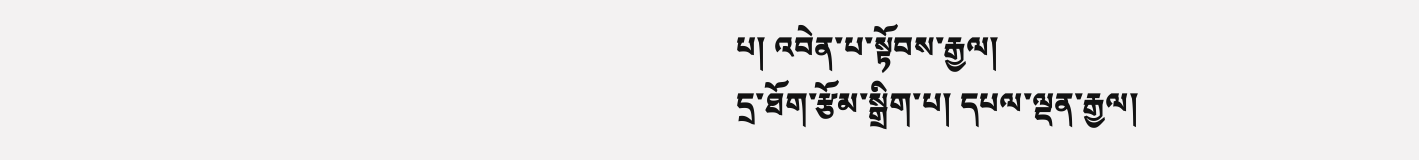པ། འབེན་པ་སྟོབས་རྒྱལ།
དྲ་ཐོག་རྩོམ་སྒྲིག་པ། དཔལ་ལྡན་རྒྱལ།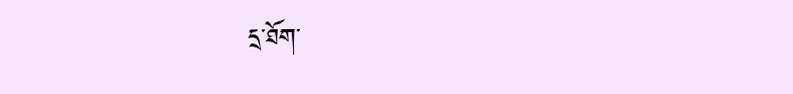དྲ་ཐོག་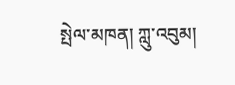སྤེལ་མཁན། ཀླུ་འབུམ།